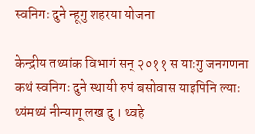स्वनिगः दुने न्हूगु शहरया योजना

केन्द्रीय तथ्यांक विभागं सन् २०११ स याःगु जनगणना कथं स्वनिगः दुने स्थायी रुपं बसोवास याइपिनि ल्याः थ्यंमथ्यं नीन्यागू लख दु । थ्वहे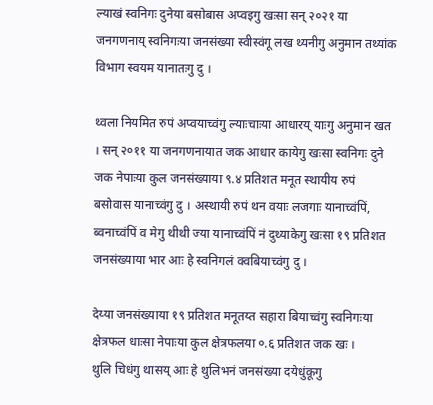ल्याखं स्वनिगः दुनेया बसोबास अप्वइगु खःसा सन् २०२१ या जनगणनाय् स्वनिगःया जनसंख्या स्वीस्वंगू लख थ्यनीगु अनुमान तथ्यांक विभाग स्वयम यानातःगु दु ।

थ्वला नियमित रुपं अप्वयाच्वंगु ल्याःचाःया आधारय् याःगु अनुमान खत । सन् २०११ या जनगणनायात जक आधार कायेगु खःसा स्वनिगः दुने जक नेपाःया कुल जनसंख्याया ९.४ प्रतिशत मनूत स्थायीय रुपं बसोवास यानाच्वंगु दु । अस्थायी रुपं थन वयाः लजगाः यानाच्वंपिं, ब्वनाच्वंपिं व मेगु थीथी ज्या यानाच्वंपिं नं दुथ्याकेगु खःसा १९ प्रतिशत जनसंख्याया भार आः हे स्वनिगलं क्वबियाच्वंगु दु ।

देय्या जनसंख्याया १९ प्रतिशत मनूतय्त सहारा बियाच्वंगु स्वनिगःया क्षेत्रफल धाःसा नेपाःया कुल क्षेत्रफलया ०.६ प्रतिशत जक खः ।
थुलि चिधंगु थासय् आः हे थुलिभनं जनसंख्या दयेधुंकूगु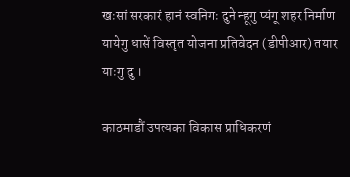खःसां सरकारं हानं स्वनिगः दुने न्हूगु प्यंगू शहर निर्माण यायेगु धासें विस्तृत योजना प्रतिवेदन (डीपीआर) तयार याःगु दु ।

काठमाडौं उपत्यका विकास प्राधिकरणं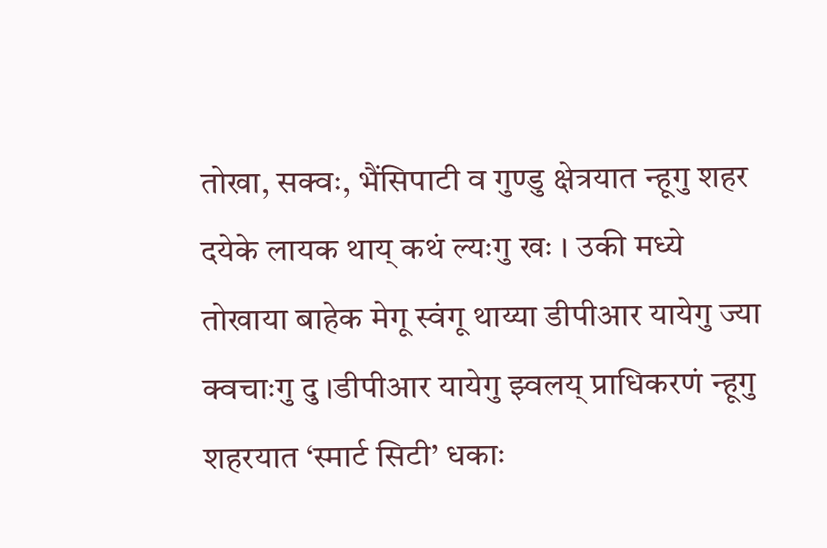तोखा, सक्वः, भैंसिपाटी व गुण्डु क्षेत्रयात न्हूगु शहर दयेके लायक थाय् कथं ल्यःगु खः । उकी मध्ये तोखाया बाहेक मेगू स्वंगू थाय्या डीपीआर यायेगु ज्या क्वचाःगु दु ।डीपीआर यायेगु झ्वलय् प्राधिकरणं न्हूगु शहरयात ‘स्मार्ट सिटी’ धकाः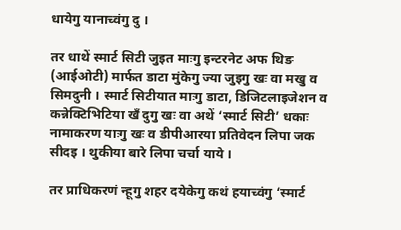धायेगु यानाच्वंगु दु ।

तर धाथें स्मार्ट सिटी जुइत माःगु इन्टरनेट अफ थिङ (आईओटी) मार्फत डाटा मुंकेगु ज्या जुइगु खः वा मखु व सिमदुनी । स्मार्ट सिटीयात माःगु डाटा, डिजिटलाइजेशन व कन्नेक्टिभिटिया खँ दुगु खः वा अथें ‘स्मार्ट सिटी’ धकाः नामाकरण याःगु खः व डीपीआरया प्रतिवेदन लिपा जक सीदइ । थुकीया बारे लिपा चर्चा याये ।

तर प्राधिकरणं न्हूगु शहर दयेकेगु कथं हयाच्वंगु ‘स्मार्ट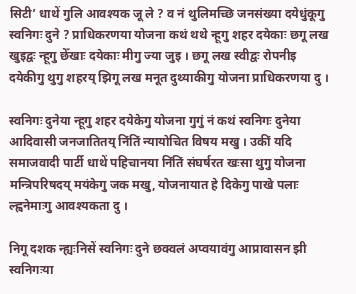सिटी’ धाथें गुलि आवश्यक जू ले ? व नं थुलिमच्छि जनसंख्या दयेधुंकूगु स्वनिगः दुने ? प्राधिकरणया योजना कथं थथे न्हूगु शहर दयेकाः छगू लख खुइद्वः न्हूगु छेँखाः दयेकाः मीगु ज्या जुइ । छगू लख स्वीद्वः रोपनीइ दयेकीगु थुगु शहरय् झिगू लख मनूत दुथ्याकीगु योजना प्राधिकरणया दु ।

स्वनिगः दुनेया न्हूगु शहर दयेकेगु योजना गुगुं नं कथं स्वनिगः दुनेया आदिवासी जनजातितय् निंतिं न्यायोचित विषय मखु । उकीं यदि समाजवादी पार्टी धाथें पहिचानया निंतिं संघर्षरत खःसा थुगु योजना मन्त्रिपरिषदय् मयंकेगु जक मखु, योजनायात हे दिकेगु पाखे पलाः ल्ह्वनेमाःगु आवश्यकता दु ।

निगू दशक न्ह्यःनिसें स्वनिगः दुने छक्वलं अप्वयावंगु आप्रावासन झी स्वनिगःया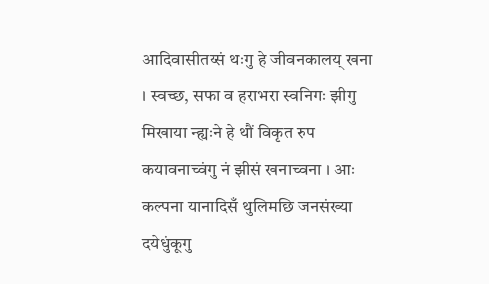आदिवासीतय्सं थःगु हे जीवनकालय् खना । स्वच्छ, सफा व हराभरा स्वनिगः झीगु मिखाया न्ह्यःने हे थौं विकृत रुप कयावनाच्वंगु नं झीसं खनाच्वना । आः कल्पना यानादिसँ थुलिमछि जनसंख्या दयेधुंकूगु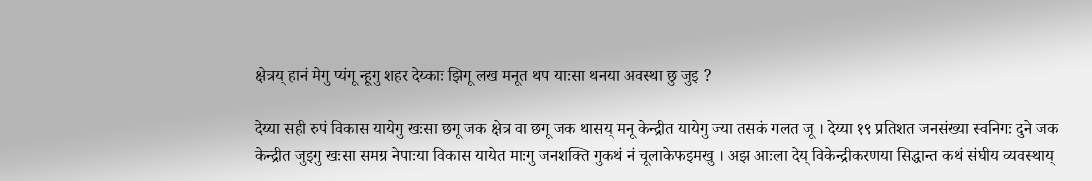क्षेत्रय् हानं मेगु प्यंगू न्हूगु शहर देय्काः झिगू लख मनूत थप याःसा थनया अवस्था छु जुइ ?

देय्या सही रुपं विकास यायेगु खःसा छगू जक क्षेत्र वा छगू जक थासय् मनू केन्द्रीत यायेगु ज्या तसकं गलत जू । देय्या १९ प्रतिशत जनसंख्या स्वनिगः दुने जक केन्द्रीत जुइगु खःसा समग्र नेपाःया विकास यायेत माःगु जनशक्ति गुकथं नं चूलाकेफइमखु । अझ आःला देय् विकेन्द्रीकरणया सिद्धान्त कथं संघीय व्यवस्थाय्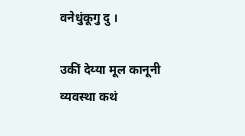वनेधुंकूगु दु ।

उकीं देय्या मूल कानूनी व्यवस्था कथं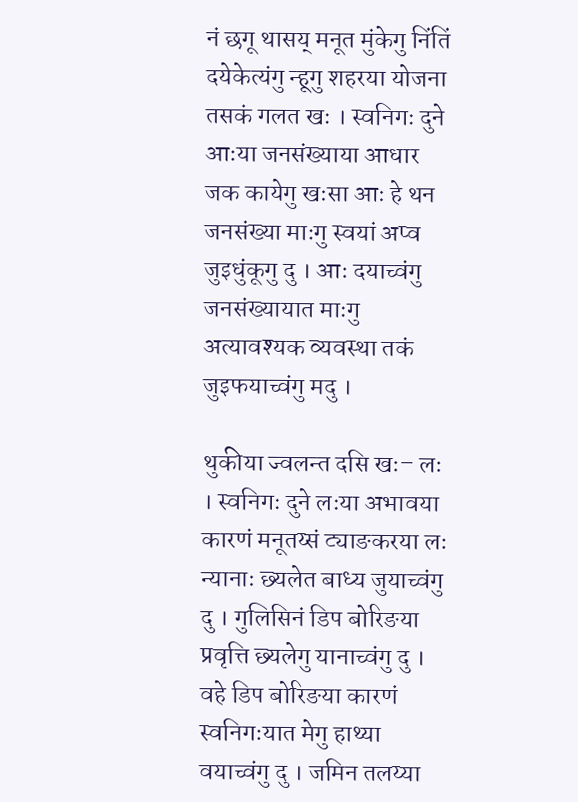नं छगू थासय् मनूत मुंकेगु निंतिं दयेकेत्यंगु न्हूगु शहरया योजना तसकं गलत खः । स्वनिगः दुने आःया जनसंख्याया आधार जक कायेगु खःसा आः हे थन जनसंख्या माःगु स्वयां अप्व जुइधुंकूगु दु । आः दयाच्वंगु जनसंख्यायात माःगु अत्यावश्यक व्यवस्था तकं जुइफयाच्वंगु मदु ।

थुकीया ज्वलन्त दसि खः– लः । स्वनिगः दुने लःया अभावया कारणं मनूतय्सं ट्याङकरया लः न्यानाः छ्यलेत बाध्य जुयाच्वंगु दु । गुलिसिनं डिप बोरिङया प्रवृत्ति छ्यलेगु यानाच्वंगु दु । वहे डिप बोरिङया कारणं स्वनिगःयात मेगु हाथ्या वयाच्वंगु दु । जमिन तलय्या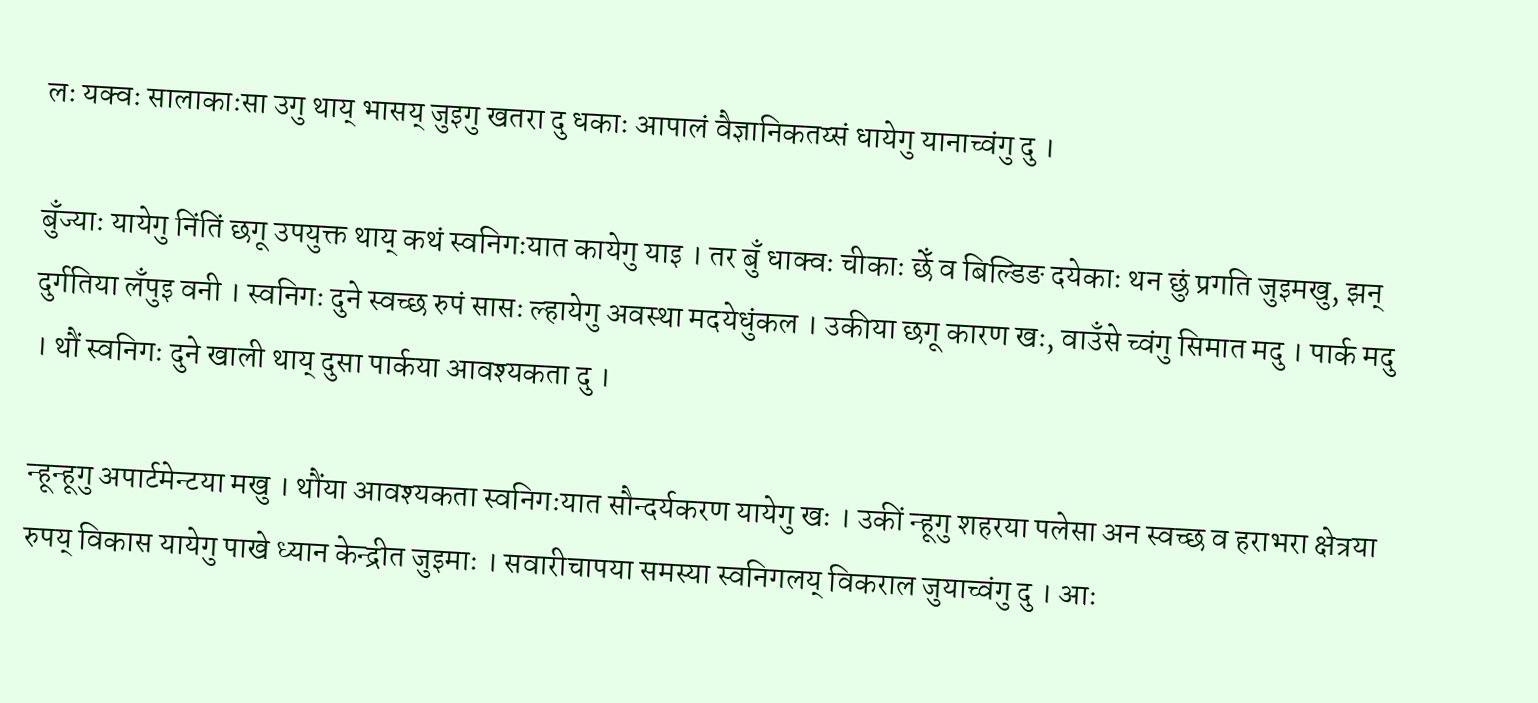लः यक्वः सालाकाःसा उगु थाय् भासय् जुइगु खतरा दु धकाः आपालं वैज्ञानिकतय्सं धायेगु यानाच्वंगु दु ।

बुँज्याः यायेगु निंतिं छगू उपयुक्त थाय् कथं स्वनिगःयात कायेगु याइ । तर बुँ धाक्वः चीकाः छेँ व बिल्डिङ दयेकाः थन छुं प्रगति जुइमखु, झन् दुर्गतिया लँपुइ वनी । स्वनिगः दुने स्वच्छ रुपं सासः ल्हायेगु अवस्था मदयेधुंकल । उकीया छगू कारण खः, वाउँसे च्वंगु सिमात मदु । पार्क मदु । थौं स्वनिगः दुने खाली थाय् दुसा पार्कया आवश्यकता दु ।

न्हून्हूगु अपार्टमेन्टया मखु । थौंया आवश्यकता स्वनिगःयात सौन्दर्यकरण यायेगु खः । उकीं न्हूगु शहरया पलेसा अन स्वच्छ व हराभरा क्षेत्रया रुपय् विकास यायेगु पाखे ध्यान केन्द्रीत जुइमाः । सवारीचापया समस्या स्वनिगलय् विकराल जुयाच्वंगु दु । आः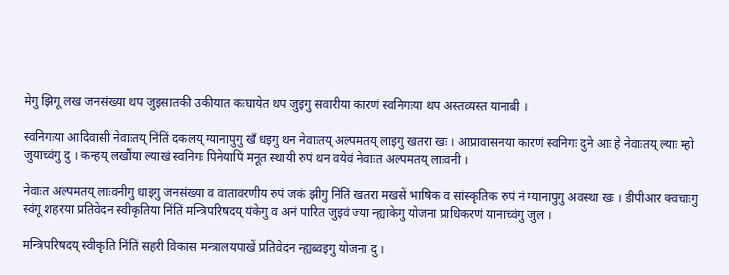मेगु झिगू लख जनसंख्या थप जुइसातकी उकीयात कःघायेत थप जुइगु सवारीया कारणं स्वनिगःया थप अस्तव्यस्त यानाबी ।

स्वनिगःया आदिवासी नेवाःतय् निंतिं दकलय् ग्यानापुगु खँ धइगु थन नेवाःतय् अल्पमतय् लाइगु खतरा खः । आप्रावासनया कारणं स्वनिगः दुने आः हे नेवाःतय् ल्याः म्हो जुयाच्वंगु दु । कन्हय् लखौंया ल्याखं स्वनिगः पिनेयापिं मनूत स्थायी रुपं थन वयेवं नेवाःत अल्पमतय् लाःवनी ।

नेवाःत अल्पमतय् लाःवनीगु धाइगु जनसंख्या व वातावरणीय रुपं जकं झीगु निंतिं खतरा मखसें भाषिक व सांस्कृतिक रुपं नं ग्यानापुगु अवस्था खः । डीपीआर क्वचाःगु स्वंगू शहरया प्रतिवेदन स्वीकृतिया निंतिं मन्त्रिपरिषदय् यंकेगु व अनं पारित जुइवं ज्या न्ह्याकेगु योजना प्राधिकरणं यानाच्वंगु जुल ।

मन्त्रिपरिषदय् स्वीकृति निंतिं सहरी विकास मन्त्रालयपाखें प्रतिवेदन न्ह्यब्वइगु योजना दु ।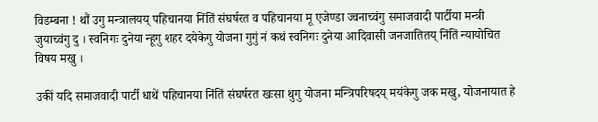विडम्बना ! थौं उगु मन्त्रालयय् पहिचानया निंतिं संघर्षरत व पहिचानया मू एजेण्डा ज्वनाच्वंगु समाजवादी पार्टीया मन्त्री जुयाच्वंगु दु । स्वनिगः दुनेया न्हूगु शहर दयेकेगु योजना गुगुं नं कथं स्वनिगः दुनेया आदिवासी जनजातितय् निंतिं न्यायोचित विषय मखु ।

उकीं यदि समाजवादी पार्टी धाथें पहिचानया निंतिं संघर्षरत खःसा थुगु योजना मन्त्रिपरिषदय् मयंकेगु जक मखु, योजनायात हे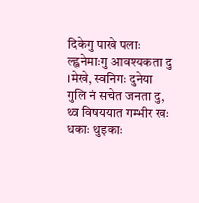दिकेगु पाखे पलाः ल्ह्वनेमाःगु आवश्यकता दु ।मेखे, स्वनिगः दुनेया गुलि नं सचेत जनता दु, थ्व विषययात गम्भीर खः धकाः थुइकाः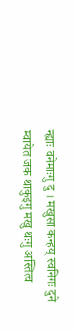न्ह्याः वनेमाःगु दु । मखुसा कन्हय् स्वनिगः दुने म्वायेत जक थाकुइगु मखु थःगु अस्तित्व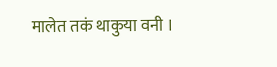मालेत तकं थाकुया वनी ।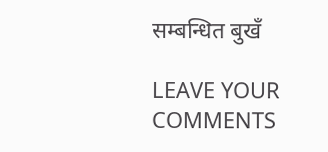सम्बन्धित बुखँ

LEAVE YOUR COMMENTS